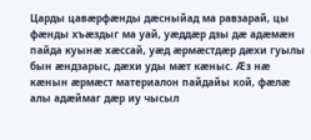Царды цавæрфæнды дæсныйад ма равзарай, цы фæнды хъæздыг ма уай, уæддæр дзы дæ адæмæн  пайда куынæ хæссай, уæд æрмæстдæр дæхи гуылы бын æндзарыс, дæхи уды мæт кæныс. Æз нæ кæнын æрмæст материалон пайдайы кой, фæлæ алы адæймаг дæр иу чысыл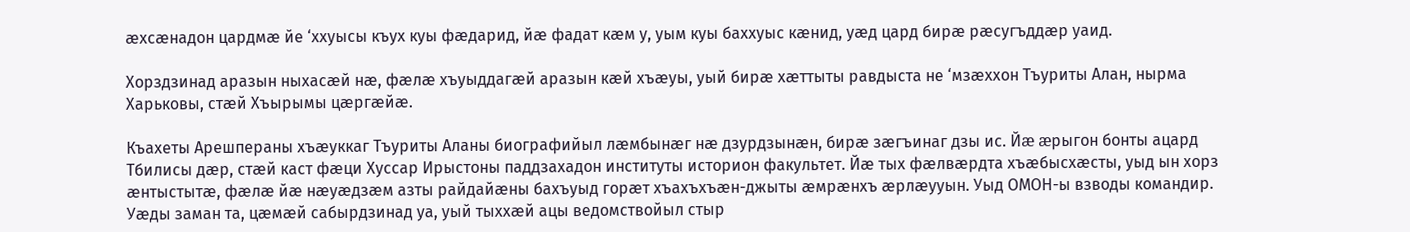æхсæнадон цардмæ йе ‘ххуысы къух куы фæдарид, йæ фадат кæм у, уым куы баххуыс кæнид, уæд цард бирæ рæсугъддæр уаид.

Хорздзинад аразын ныхасæй нæ, фæлæ хъуыддагæй аразын кæй хъæуы, уый бирæ хæттыты равдыста не ‘мзæххон Тъуриты Алан, нырма Харьковы, стæй Хъырымы цæргæйæ.

Къахеты Арешпераны хъæуккаг Тъуриты Аланы биографийыл лæмбынæг нæ дзурдзынæн, бирæ зæгъинаг дзы ис. Йæ æрыгон бонты ацард Тбилисы дæр, стæй каст фæци Хуссар Ирыстоны паддзахадон институты историон факультет. Йæ тых фæлвæрдта хъæбысхæсты, уыд ын хорз æнтыстытæ, фæлæ йæ нæуæдзæм азты райдайæны бахъуыд горæт хъахъхъæн-джыты æмрæнхъ æрлæууын. Уыд ОМОН-ы взводы командир. Уæды заман та, цæмæй сабырдзинад уа, уый тыххæй ацы ведомствойыл стыр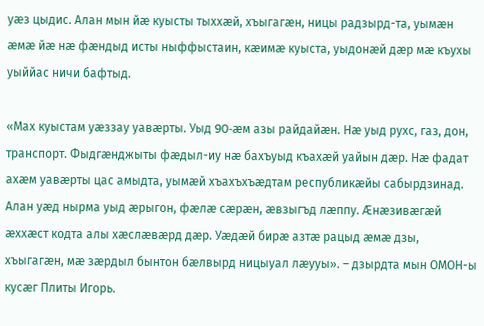уæз цыдис. Алан мын йæ куысты тыххæй, хъыгагæн, ницы радзырд-та, уымæн æмæ йæ нæ фæндыд исты ныффыстаин, кæимæ куыста, уыдонæй дæр мæ къухы уыййас ничи бафтыд.

«Мах куыстам уæззау уавæрты. Уыд 90-æм азы райдайæн. Нæ уыд рухс, газ, дон, транспорт. Фыдгæнджыты фæдыл-иу нæ бахъуыд къахæй уайын дæр. Нæ фадат ахæм уавæрты цас амыдта, уымæй хъахъхъæдтам республикæйы сабырдзинад. Алан уæд нырма уыд æрыгон, фæлæ сæрæн, æвзыгъд лæппу. Æнæзивæгæй æххæст кодта алы хæслæвæрд дæр. Уæдæй бирæ азтæ рацыд æмæ дзы, хъыгагæн, мæ зæрдыл бынтон бæлвырд ницыуал лæууы». – дзырдта мын ОМОН-ы кусæг Плиты Игорь.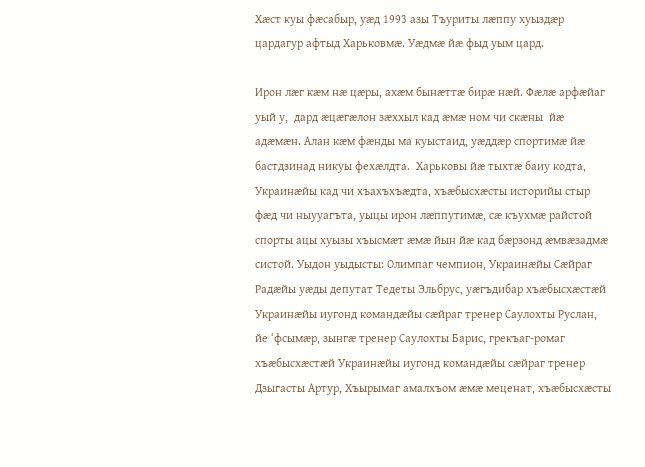Хæст куы фæсабыр, уæд 1993 азы Тъуриты лæппу хуыздæр цардагур афтыд Харьковмæ. Уæдмæ йæ фыд уым цард.

Ирон лæг кæм нæ цæры, ахæм бынæттæ бирæ нæй. Фæлæ арфæйаг уый у,  дард æцæгæлон зæххыл кад æмæ ном чи скæны  йæ адæмæн. Алан кæм фæнды ма куыстаид, уæддæр спортимæ йæ бастдзинад никуы фехæлдта.  Харьковы йæ тыхтæ баиу кодта, Украинæйы кад чи хъахъхъæдта, хъæбысхæсты историйы стыр фæд чи ныууагъта, уыцы ирон лæппутимæ, сæ къухмæ райстой  спорты ацы хуызы хъысмæт æмæ йын йæ кад бæрзонд æмвæзадмæ систой. Уыдон уыдысты: Олимпаг чемпион, Украинæйы Сæйраг Радæйы уæды депутат Тедеты Эльбрус, уæгъдибар хъæбысхæстæй Украинæйы иугонд командæйы сæйраг тренер Саулохты Руслан, йе ‘фсымæр, зынгæ тренер Саулохты Барис, грекъаг-ромаг хъæбысхæстæй Украинæйы иугонд командæйы сæйраг тренер Дзыгасты Артур, Хъырымаг амалхъом æмæ меценат, хъæбысхæсты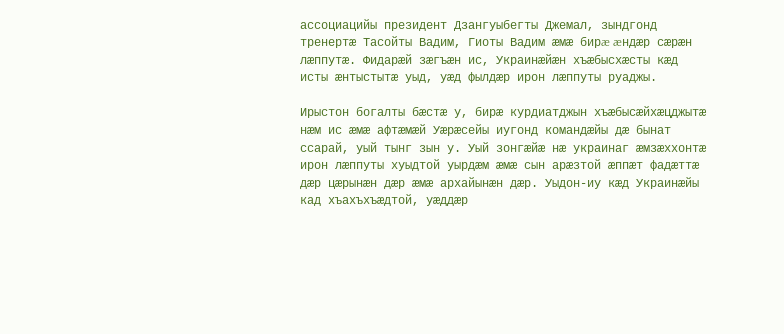ассоциацийы президент Дзангуыбегты Джемал, зындгонд тренертæ Тасойты Вадим, Гиоты Вадим æмæ бирæ æндæр сæрæн лæппутæ. Фидарæй зæгъæн ис, Украинæйæн хъæбысхæсты кæд исты æнтыстытæ уыд, уæд фылдæр ирон лæппуты руаджы.

Ирыстон богалты бæстæ у, бирæ курдиатджын хъæбысæйхæцджытæ нæм ис æмæ афтæмæй Уæрæсейы иугонд командæйы дæ бынат ссарай, уый тынг зын у. Уый зонгæйæ нæ украинаг æмзæххонтæ ирон лæппуты хуыдтой уырдæм æмæ сын арæзтой æппæт фадæттæ дæр цæрынæн дæр æмæ архайынæн дæр. Уыдон-иу кæд Украинæйы кад хъахъхъæдтой, уæддæр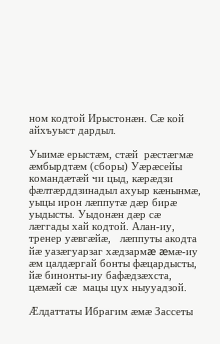ном кодтой Ирыстонæн. Сæ кой айхъуыст дардыл.

Уыимæ ерыстæм, стæй  рæстæгмæ æмбырдтæм (сборы) Уæрæсейы командæтæй чи цыд, кæрæдзи фæлтæрддзинадыл ахуыр кæнынмæ, уыцы ирон лæппутæ дæр бирæ уыдысты. Уыдонæн дæр сæ лæггады хай кодтой. Алан-иу, тренер уæвгæйæ,   лæппуты акодта йæ уазæгуарзаг хæдзармæ æмæ-иу æм цалдæргай бонты фæцардысты, йæ бинонты-иу бафæдзæхста, цæмæй сæ  мацы цух ныууадзой.

Æлдаттаты Ибрагим æмæ Зассеты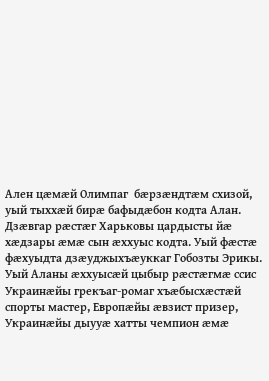Ален цæмæй Олимпаг  бæрзæндтæм схизой, уый тыххæй бирæ бафыдæбон кодта Алан. Дзæвгар рæстæг Харьковы цардысты йæ хæдзары æмæ сын æххуыс кодта. Уый фæстæ фæхуыдта дзæуджыхъæуккаг Гобозты Эрикы. Уый Аланы æххуысæй цыбыр рæстæгмæ ссис Украинæйы грекъаг-ромаг хъæбысхæстæй  спорты мастер, Европæйы æвзист призер, Украинæйы дыууæ хатты чемпион æмæ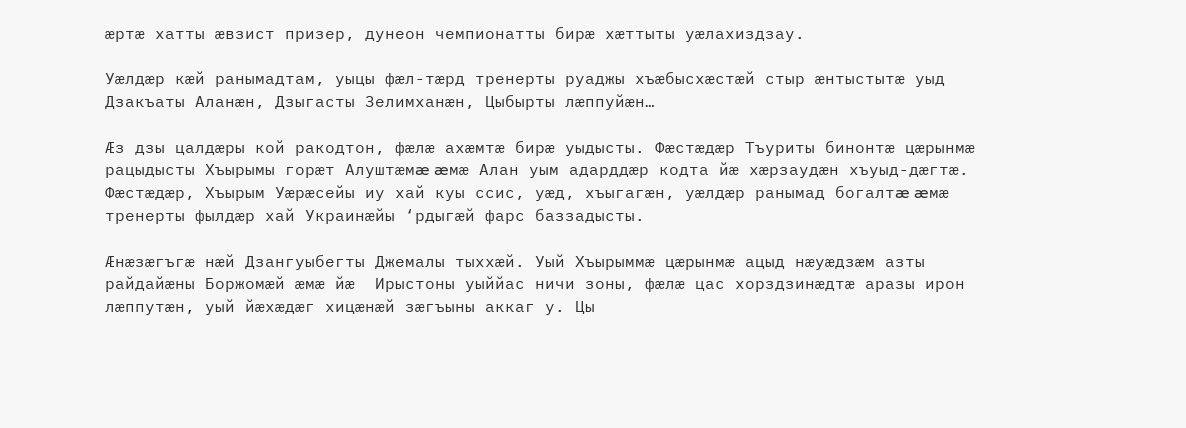æртæ хатты æвзист призер, дунеон чемпионатты бирæ хæттыты уæлахиздзау.

Уæлдæр кæй ранымадтам, уыцы фæл-тæрд тренерты руаджы хъæбысхæстæй стыр æнтыстытæ уыд Дзакъаты Аланæн, Дзыгасты Зелимханæн, Цыбырты лæппуйæн…

Æз дзы цалдæры кой ракодтон, фæлæ ахæмтæ бирæ уыдысты. Фæстæдæр Тъуриты бинонтæ цæрынмæ рацыдысты Хъырымы горæт Алуштæмæ æмæ Алан уым адарддæр кодта йæ хæрзаудæн хъуыд-дæгтæ.  Фæстæдæр, Хъырым Уæрæсейы иу хай куы ссис, уæд, хъыгагæн, уæлдæр ранымад богалтæ æмæ тренерты фылдæр хай Украинæйы ‘рдыгæй фарс баззадысты.

Æнæзæгъгæ нæй Дзангуыбегты Джемалы тыххæй. Уый Хъырыммæ цæрынмæ ацыд нæуæдзæм азты райдайæны Боржомæй æмæ йæ  Ирыстоны уыййас ничи зоны, фæлæ цас хорздзинæдтæ аразы ирон лæппутæн, уый йæхæдæг хицæнæй зæгъыны аккаг у. Цы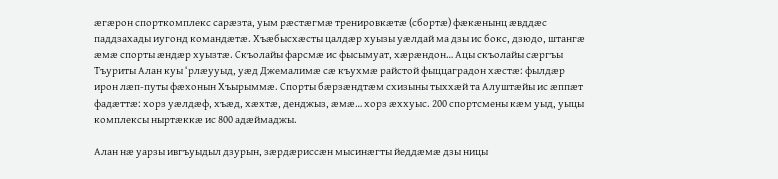æгæрон спорткомплекс сарæзта, уым рæстæгмæ тренировкæтæ (сбортæ) фæкæнынц æвддæс паддзахады иугонд командæтæ. Хъæбысхæсты цалдæр хуызы уæлдай ма дзы ис бокс, дзюдо, штангæ æмæ спорты æндæр хуызтæ. Скъолайы фарсмæ ис фысымуат, хæрæндон… Ацы скъолайы сæргъы Тъуриты Алан куы ‘рлæууыд, уæд Джемалимæ сæ къухмæ райстой фыццаградон хæстæ: фылдæр ирон лæп-путы фæхонын Хъырыммæ. Спорты бæрзæндтæм схизыны тыххæй та Алуштæйы ис æппæт фадæттæ: хорз уæлдæф, хъæд, хæхтæ, денджыз, æмæ… хорз æххуыс. 200 спортсмены кæм уыд, уыцы комплексы ныртæккæ ис 800 адæймаджы.

Алан нæ уарзы ивгъуыдыл дзурын, зæрдæриссæн мысинæгты йеддæмæ дзы ницы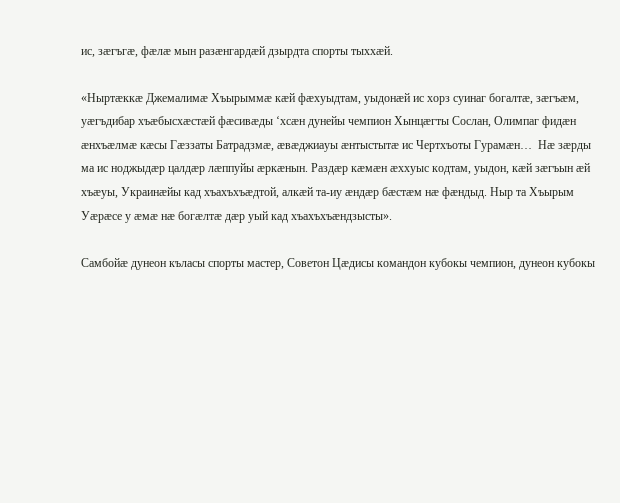ис, зæгъгæ, фæлæ мын разæнгардæй дзырдта спорты тыххæй.

«Ныртæккæ Джемалимæ Хъырыммæ кæй фæхуыдтам, уыдонæй ис хорз суинаг богалтæ, зæгъæм, уæгъдибар хъæбысхæстæй фæсивæды ‘хсæн дунейы чемпион Хынцæгты Сослан, Олимпаг фидæн æнхъæлмæ кæсы Гæззаты Батрадзмæ, æвæджиауы æнтыстытæ ис Чертхъоты Гурамæн…  Нæ зæрды ма ис ноджыдæр цалдæр лæппуйы æркæнын. Раздæр кæмæн æххуыс кодтам, уыдон, кæй зæгъын æй хъæуы, Украинæйы кад хъахъхъæдтой, алкæй та-иу æндæр бæстæм нæ фæндыд. Ныр та Хъырым Уæрæсе у æмæ нæ богæлтæ дæр уый кад хъахъхъæндзысты».

Самбойæ дунеон къласы спорты мастер, Советон Цæдисы командон кубокы чемпион, дунеон кубокы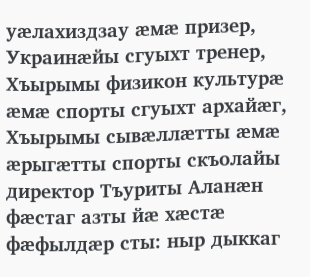уæлахиздзау æмæ призер, Украинæйы сгуыхт тренер, Хъырымы физикон культурæ æмæ спорты сгуыхт архайæг, Хъырымы сывæллæтты æмæ æрыгæтты спорты скъолайы директор Тъуриты Аланæн фæстаг азты йæ хæстæ фæфылдæр сты: ныр дыккаг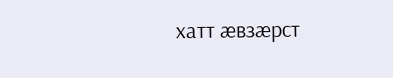хатт æвзæрст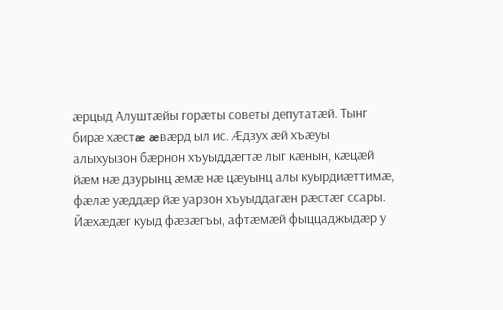æрцыд Алуштæйы горæты советы депутатæй. Тынг бирæ хæстæ æвæрд ыл ис. Æдзух æй хъæуы алыхуызон бæрнон хъуыддæгтæ лыг кæнын, кæцæй йæм нæ дзурынц æмæ нæ цæуынц алы куырдиæттимæ, фæлæ уæддæр йæ уарзон хъуыддагæн рæстæг ссары. Йæхæдæг куыд фæзæгъы, афтæмæй фыццаджыдæр у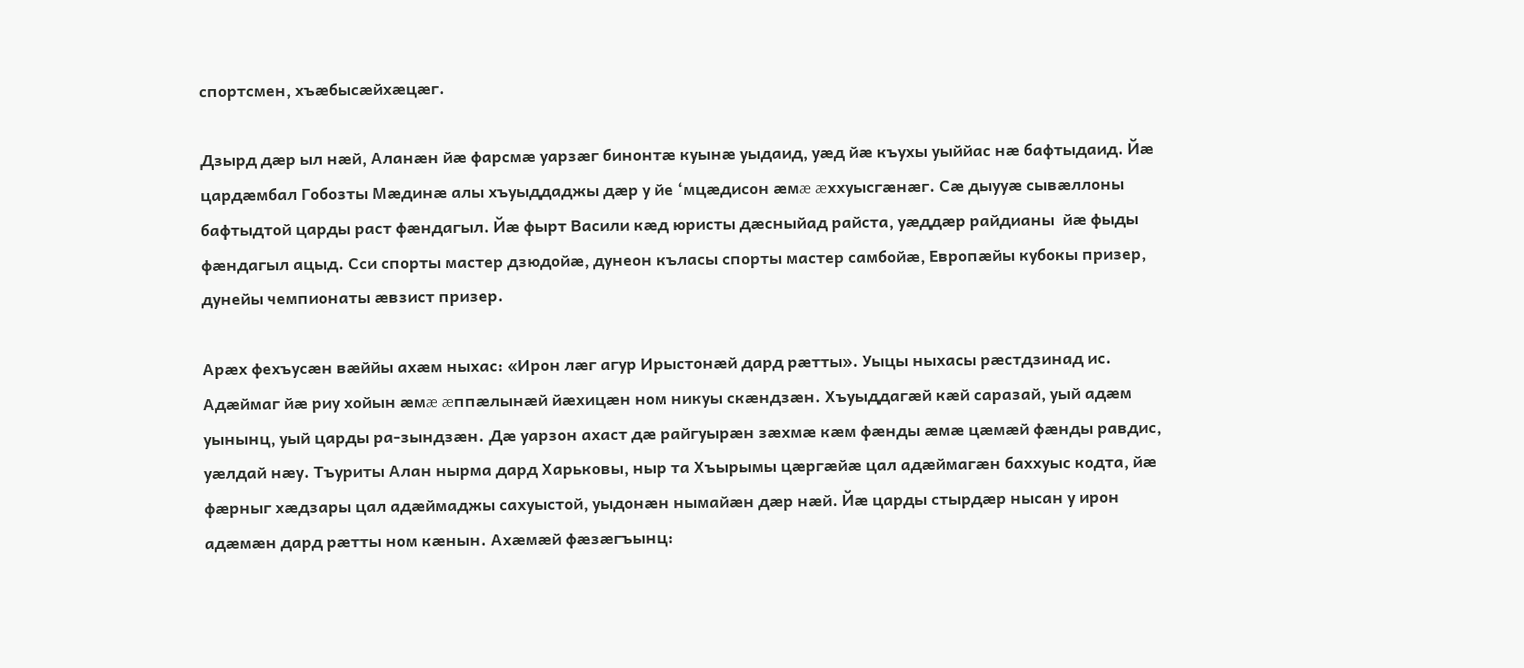спортсмен, хъæбысæйхæцæг.

Дзырд дæр ыл нæй, Аланæн йæ фарсмæ уарзæг бинонтæ куынæ уыдаид, уæд йæ къухы уыййас нæ бафтыдаид. Йæ цардæмбал Гобозты Мæдинæ алы хъуыддаджы дæр у йе ‘мцæдисон æмæ æххуысгæнæг. Сæ дыууæ сывæллоны бафтыдтой царды раст фæндагыл. Йæ фырт Васили кæд юристы дæсныйад райста, уæддæр райдианы  йæ фыды фæндагыл ацыд. Сси спорты мастер дзюдойæ, дунеон къласы спорты мастер самбойæ, Европæйы кубокы призер, дунейы чемпионаты æвзист призер.

Арæх фехъусæн вæййы ахæм ныхас: «Ирон лæг агур Ирыстонæй дард рæтты». Уыцы ныхасы рæстдзинад ис. Адæймаг йæ риу хойын æмæ æппæлынæй йæхицæн ном никуы скæндзæн. Хъуыддагæй кæй саразай, уый адæм уынынц, уый царды ра-зындзæн. Дæ уарзон ахаст дæ райгуырæн зæхмæ кæм фæнды æмæ цæмæй фæнды равдис, уæлдай нæу. Тъуриты Алан нырма дард Харьковы, ныр та Хъырымы цæргæйæ цал адæймагæн баххуыс кодта, йæ фæрныг хæдзары цал адæймаджы сахуыстой, уыдонæн нымайæн дæр нæй. Йæ царды стырдæр нысан у ирон адæмæн дард рæтты ном кæнын. Ахæмæй фæзæгъынц: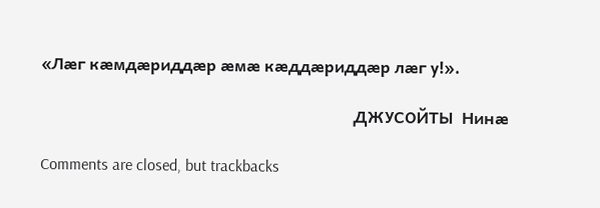«Лæг кæмдæриддæр æмæ кæддæриддæр лæг у!».

                                                                              ДЖУСОЙТЫ  Нинæ

Comments are closed, but trackbacks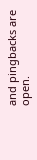and pingbacks are open.